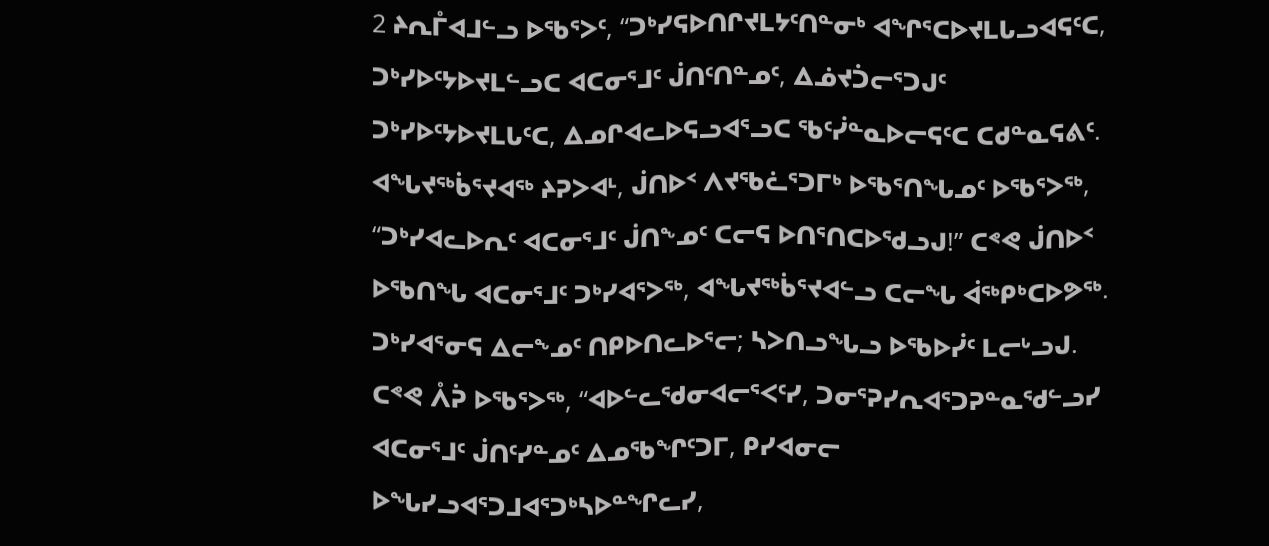2 ᔨᕆᒤᐊᒧᓪᓗ ᐅᖃᕐᐳᑦ, “ᑐᒃᓯᕋᐅᑎᒋᔪᒪᔭᑦᑎᓐᓂᒃ ᐊᖏᕐᑕᐅᔪᒪᒐᓗᐊᕋᑦᑕ, ᑐᒃᓯᐅᑦᔭᐅᔪᒪᓪᓗᑕ ᐊᑕᓂᕐᒧᑦ ᒎᑎᑦᑎᓐᓄᑦ, ᐃᓅᔪᑑᓕᕐᑐᒍᑦ ᑐᒃᓯᐅᑦᔭᐅᔪᒪᒐᑦᑕ, ᐃᓄᒋᐊᓚᐅᕋᓗᐊᕐᓗᑕ ᖃᑦᓰᓐᓇᐅᓕᕋᑦᑕ ᑕᑯᓐᓇᕋᕕᑦ.
ᐊᖓᔪᖅᑳᕐᔪᐊᖅ ᔨᕈᐳᐊᒻ, ᒎᑎᐅᑉ ᐱᔪᖃᓛᕐᑐᒥᒃ ᐅᖃᕐᑎᖓᓄᑦ ᐅᖃᕐᐳᖅ, “ᑐᒃᓯᐊᓚᐅᕆᑦ ᐊᑕᓂᕐᒧᑦ ᒎᑎᖕᓄᑦ ᑕᓕᕋ ᐅᑎᕐᑎᑕᐅᖁᓗᒍ!” ᑕᕝᕙ ᒎᑎᐅᑉ ᐅᖃᑎᖓ ᐊᑕᓂᕐᒧᑦ ᑐᒃᓯᐊᕐᐳᖅ, ᐊᖓᔪᖅᑳᕐᔪᐊᓪᓗ ᑕᓕᖓ ᐋᖅᑭᒃᑕᐅᕗᖅ.
ᑐᒃᓯᐊᕐᓂᕋ ᐃᓕᖕᓄᑦ ᑎᑭᐅᑎᓚᐅᕐᓕ; ᓴᐳᑎᓗᖓᓗ ᐅᖃᐅᓰᑦ ᒪᓕᒡᓗᒍ.
ᑕᕝᕙ ᐰᕉ ᐅᖃᕐᐳᖅ, “ᐊᐅᓪᓚᖁᓂᐊᓕᕐᐸᑦᓯ, ᑐᓂᕐᕈᓯᕆᐊᕐᑐᕈᓐᓇᖁᓪᓗᓯ ᐊᑕᓂᕐᒧᑦ ᒎᑎᑦᓯᓐᓄᑦ ᐃᓄᖃᖏᑦᑐᒥ, ᑭᓯᐊᓂᓕ ᐅᖓᓯᓗᐊᕐᑐᒧᐊᕐᑐᒃᓴᐅᓐᖏᓚᓯ,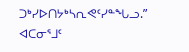ᑐᒃᓯᐅᑎᔭᒃᓴᕆᕙᑦᓯᓐᖓᓗ.”
ᐊᑕᓂᕐᒧᑦ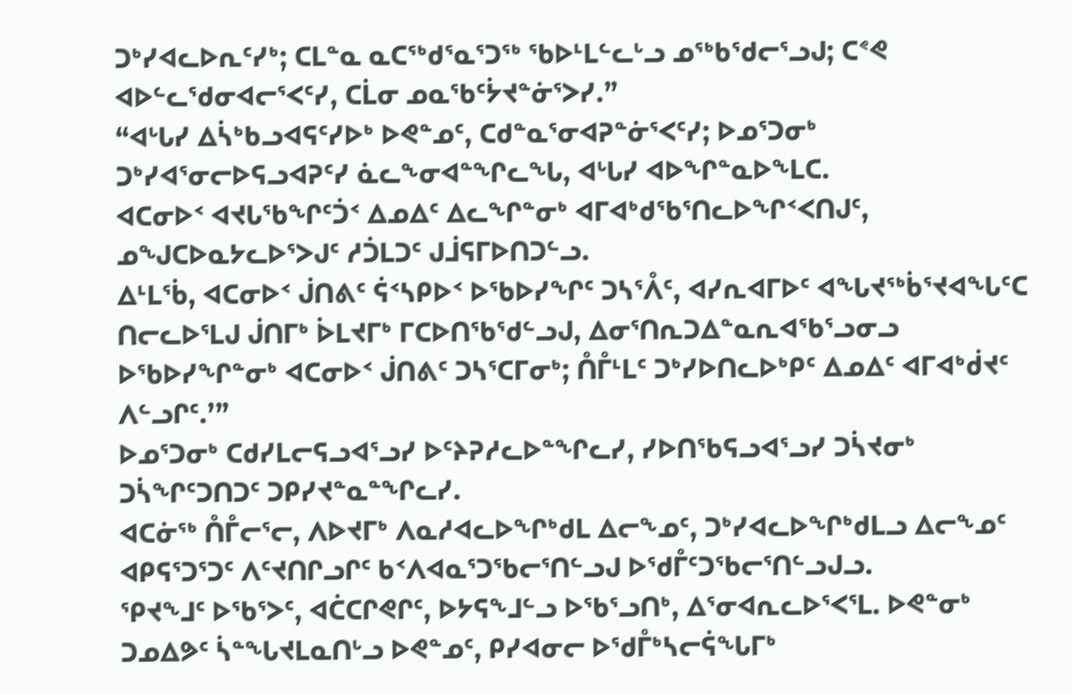ᑐᒃᓯᐊᓚᐅᕆᑦᓯᒃ; ᑕᒪᓐᓇ ᓇᑕᖅᑯᕐᓇᕐᑐᖅ ᖃᐅᒻᒪᓪᓚᒡᓗ ᓄᖅᑲᖁᓕᕐᓗᒍ; ᑕᕝᕙ ᐊᐅᓪᓚᖁᓂᐊᓕᕐᐸᑦᓯ, ᑕᒫᓂ ᓄᓇᖃᑦᔮᔪᓐᓃᕐᐳᓯ.”
“ᐊᒡᒐᓯ ᐃᓵᒃᑲᓗᐊᕋᑦᓯᐅᒃ ᐅᕙᓐᓄᑦ, ᑕᑯᓐᓇᕐᓂᐊᕈᓐᓃᕐᐸᑦᓯ; ᐅᓄᕐᑐᓂᒃ ᑐᒃᓯᐊᕐᓂᓕᐅᕋᓗᐊᕈᑦᓯ ᓈᓚᖕᓂᐊᓐᖏᓚᖓ, ᐊᒡᒐᓯ ᐊᐅᖏᓐᓇᐅᖕᒪᑕ.
ᐊᑕᓂᐅᑉ ᐊᔪᒐᖃᖏᑦᑑᑉ ᐃᓄᐃᑦ ᐃᓚᖏᓐᓂᒃ ᐊᒥᐊᒃᑯᖃᕐᑎᓚᐅᖏᑉᐸᑎᒍᑦ, ᓄᖑᑕᐅᓇᔭᓚᐅᕐᐳᒍᑦ ᓱᑑᒪᑐᑦ ᒍᒨᕋᒥᐅᑎᑐᓪᓗ.
ᐃᒻᒪᖄ, ᐊᑕᓂᐅᑉ ᒎᑎᕕᑦ ᕌᑉᓴᑭᐅᑉ ᐅᖃᐅᓯᖏᑦ ᑐᓴᕐᐰᑦ, ᐊᓯᕆᐊᒥᐅᑦ ᐊᖓᔪᖅᑳᕐᔪᐊᖓᑦᑕ ᑎᓕᓚᐅᕐᒪᒍ ᒎᑎᒥᒃ ᐆᒪᔪᒥᒃ ᒥᑕᐅᑎᖃᖁᓪᓗᒍ, ᐃᓂᕐᑎᕆᑐᐃᓐᓇᕆᐊᖃᕐᓗᓂᓗ ᐅᖃᐅᓯᖏᓐᓂᒃ ᐊᑕᓂᐅᑉ ᒎᑎᕕᑦ ᑐᓴᕐᑕᒥᓂᒃ; ᑍᒤᒻᒪᑦ ᑐᒃᓯᐅᑎᓚᐅᒃᑭᑦ ᐃᓄᐃᑦ ᐊᒥᐊᒃᑰᔪᑦ ᐱᓪᓗᒋᑦ.’”
ᐅᓄᕐᑐᓂᒃ ᑕᑯᓯᒪᓕᕋᓗᐊᕐᓗᓯ ᐅᑦᔨᕈᓱᓚᐅᓐᖏᓚᓯ, ᓯᐅᑎᖃᕋᓗᐊᕐᓗᓯ ᑐᓵᔪᓂᒃ ᑐᓵᖏᑦᑐᑎᑐᑦ ᑐᑭᓯᔪᓐᓇᓐᖏᓚᓯ.
ᐊᑕᓃᖅ ᑍᒤᓕᕐᓕ, ᐱᐅᔪᒥᒃ ᐱᓇᓱᐊᓚᐅᖏᒃᑯᒪ ᐃᓕᖕᓄᑦ, ᑐᒃᓯᐊᓚᐅᖏᒃᑯᒪᓗ ᐃᓕᖕᓄᑦ ᐊᑭᕋᕐᑐᕐᑐᑦ ᐱᑦᔪᑎᒋᓗᒋᑦ ᑲᑉᐱᐊᓇᕐᑐᖃᓕᕐᑎᓪᓗᒍ ᐅᖁᒤᑦᑐᖃᓕᕐᑎᓪᓗᒍᓗ.
ᕿᔪᖕᒧᑦ ᐅᖃᕐᐳᑦ, ᐊᑖᑕᒋᕙᒋᑦ, ᐅᔭᕋᖕᒧᓪᓗ ᐅᖃᕐᓗᑎᒃ, ᐃᕐᓂᐊᕆᓚᐅᕐᐸᕐᒪ. ᐅᕙᓐᓂᒃ ᑐᓄᐃᕗᑦ ᓵᓐᖓᔪᒪᓇᑎᒡᓗ ᐅᕙᓐᓄᑦ, ᑭᓯᐊᓂᓕ ᐅᖁᒤᒃᓴᓕᕌᖓᒥᒃ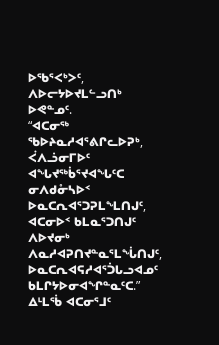ᐅᖃᕐᐸᒃᐳᑦ, ᐱᐅᓕᔭᐅᔪᒪᓪᓗᑎᒃ ᐅᕙᓐᓄᑦ.
“ᐊᑕᓂᖅ ᖃᐅᔨᓇᓱᐊᕐᕕᒋᓚᐅᕈᒃ, ᐹᐱᓘᓂᒥᐅᑦ ᐊᖓᔪᖅᑳᕐᔪᐊᖓᑦᑕ ᓂᐱᑯᓁᓴᐅᑉ ᐅᓇᑕᕆᐊᕐᑐᕈᒪᖕᒪᑎᒍᑦ, ᐊᑕᓂᐅᑉ ᑲᒪᓇᕐᑐᑎᒍᑦ ᐱᐅᔪᓂᒃ ᐱᓇᓱᐊᕈᑎᔪᓐᓇᕐᒪᖔᑎᒍᑦ, ᐅᓇᑕᕆᐊᕋᓱᐊᕐᑑᒐᓗᐊᓄᑦ ᑲᒪᒋᔭᐅᓂᐊᖏᓐᓇᑦᑕ.”
ᐃᒻᒪᖄ ᐊᑕᓂᕐᒧᑦ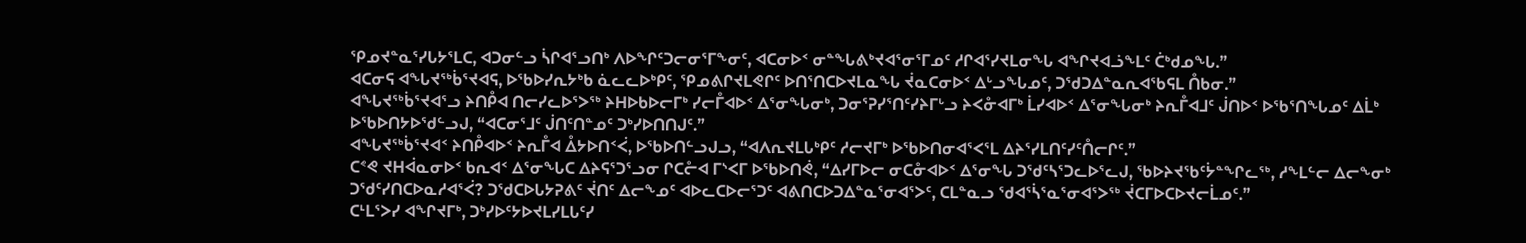ᕿᓄᔪᓐᓇᕐᓯᒐᔭᕐᒪᑕ, ᐊᑐᓂᓪᓗ ᓵᒋᐊᕐᓗᑎᒃ ᐱᐅᖏᑦᑐᓕᓂᕐᒥᖕᓂᑦ, ᐊᑕᓂᐅᑉ ᓂᓐᖓᕕᒃᔪᐊᕐᓂᕐᒥᓄᑦ ᓱᒋᐊᕐᓯᔪᒪᓂᖓ ᐊᖏᔪᐊᓘᖕᒪᑦ ᑖᒃᑯᓄᖓ.”
ᐊᑕᓂᕋ ᐊᖓᔪᖅᑳᕐᔪᐊᕋ, ᐅᖃᐅᓯᕆᔭᒃᑲ ᓈᓚᓚᐅᒃᑭᑦ, ᕿᓄᕕᒋᔪᒪᕙᒋᑦ ᐅᑎᕐᑎᑕᐅᔪᒪᓇᖓ ᔫᓇᑕᓂᐅᑉ ᐃᒡᓗᖓᓄᑦ, ᑐᖁᑐᐃᓐᓇᕆᐊᖃᕋᒪ ᑍᑲᓂ.”
ᐊᖓᔪᖅᑳᕐᔪᐊᕐᓗ ᔨᑎᑬᐊ ᑎᓕᓯᓚᐅᕐᐳᖅ ᔨᕼᐅᑲᐅᓕᒥᒃ ᓯᓕᒤᐊᐅᑉ ᐃᕐᓂᖓᓂᒃ, ᑐᓂᕐᕈᓯᕐᑎᑦᓯᔨᒥᒡᓗ ᔨᐸᓁᐊᒥᒃ ᒫᓯᐊᐅᑉ ᐃᕐᓂᖓᓂᒃ ᔨᕆᒤᐊᒧᑦ ᒎᑎᐅᑉ ᐅᖃᕐᑎᖓᓄᑦ ᐃᒫᒃ ᐅᖃᐅᑎᔭᐅᖁᓪᓗᒍ, “ᐊᑕᓂᕐᒧᑦ ᒎᑎᑦᑎᓐᓄᑦ ᑐᒃᓯᐅᑎᑎᒍᑦ.”
ᐊᖓᔪᖅᑳᕐᔪᐊᑉ ᔨᑎᑬᐊᐅᑉ ᔨᕆᒤᐊ ᐂᔭᐅᑎᑉᐹ, ᐅᖃᐅᑎᓪᓗᒍᓗ, “ᐊᐱᕆᔪᒪᒐᒃᑭᑦ ᓱᓕᔪᒥᒃ ᐅᖃᐅᑎᓂᐊᕐᐸᕐᒪ ᐃᔨᕐᓯᒪᑎᑦᓯᑦᑍᓕᒋᑦ.”
ᑕᕝᕙ ᔪᕼᐋᓇᓂᐅᑉ ᑲᕆᐊᑉ ᐃᕐᓂᖓᑕ ᐃᔨᕋᕐᑐᕐᓗᓂ ᒋᑕᓔᐊ ᒥᔅᐸᒥ ᐅᖃᐅᑎᕚ, “ᐃᓯᒥᐅᓕ ᓂᑕᓁᐊᐅᑉ ᐃᕐᓂᖓ ᑐᖁᑦᓴᕐᑐᓚᐅᕐᓚᒍ, ᖃᐅᔨᔪᖃᑦᔮᓐᖏᓚᖅ, ᓱᖕᒪᓪᓕ ᐃᓕᖕᓂᒃ ᑐᖁᑦᓯᑎᑕᐅᓇᓱᐊᕐᐹ? ᑐᖁᑕᐅᒐᔭᕈᕕᑦ ᔫᑎᑦ ᐃᓕᖕᓄᑦ ᐊᐅᓚᑕᐅᓕᕐᑐᑦ ᐊᕕᑎᑕᐅᑐᐃᓐᓇᕐᓂᐊᕐᐳᑦ, ᑕᒪᓐᓇᓗ ᖁᐊᕐᓵᕐᓇᕐᓂᐊᕐᐳᖅ ᔫᑕᒥᐅᑕᐅᔪᓕᒫᓄᑦ.”
ᑕᒻᒪᕐᐳᓯ ᐊᖏᔪᒥᒃ, ᑐᒃᓯᐅᑦᔭᐅᔪᒪᓯᒪᒐᑦᓯ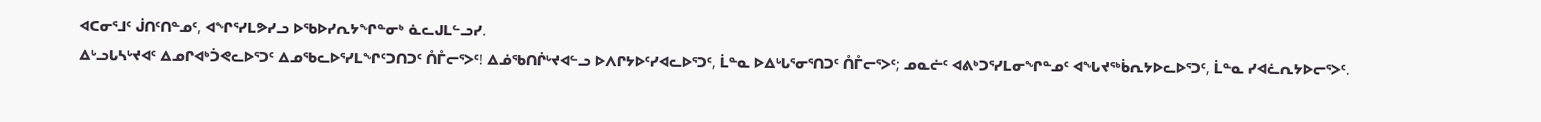ᐊᑕᓂᕐᒧᑦ ᒎᑎᑦᑎᓐᓄᑦ, ᐊᖏᕐᓯᒪᕗᓯᓗ ᐅᖃᐅᓯᕆᔭᖏᓐᓂᒃ ᓈᓚᒍᒪᓪᓗᓯ.
ᐃᒡᓗᒐᓴᒡᔪᐊᑦ ᐃᓄᒋᐊᒃᑑᕙᓚᐅᕐᑐᑦ ᐃᓄᖃᓚᐅᕐᓯᒪᖏᑦᑐᑎᑐᑦ ᑍᒤᓕᕐᐳᑦ! ᐃᓅᖃᑎᒌᒡᔪᐊᓪᓗ ᐅᐱᒋᔭᐅᑦᓯᐊᓚᐅᕐᑐᑦ, ᒫᓐᓇ ᐅᐃᒡᒐᕐᓂᕐᑎᑐᑦ ᑍᒤᓕᕐᐳᑦ; ᓄᓇᓖᑦ ᐊᕕᒃᑐᕐᓯᒪᓂᖏᓐᓄᑦ ᐊᖓᔪᖅᑳᕆᔭᐅᓚᐅᕐᑐᑦ, ᒫᓐᓇ ᓯᐊᓛᕆᔭᐅᓕᕐᐳᑦ.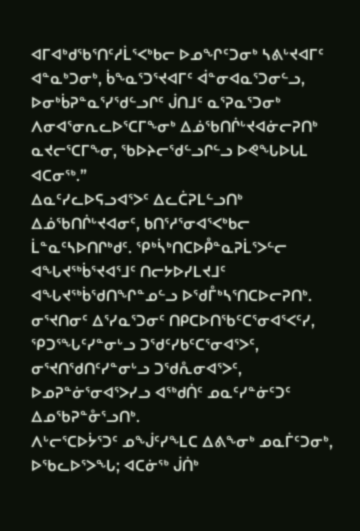ᐊᒥᐊᒃᑯᖃᕐᑎᑦᓱᒫᕐᐸᒃᑲᓕ ᐅᓄᖏᑦᑐᓂᒃ ᓴᕕᒡᔪᐊᒥᑦ ᐊᓐᓇᒃᑐᓂᒃ, ᑳᖕᓇᕐᑐᕐᔪᐊᒥᑦ ᐋᓐᓂᐊᓇᕐᑐᓂᓪᓗ, ᐅᓂᒃᑳᕈᓐᓇᕐᓯᖁᓪᓗᒋᑦ ᒎᑎᒧᑦ ᓇᕐᕈᓇᕐᑐᓂᒃ ᐱᓂᐊᕐᓂᕆᓚᐅᕐᑕᒥᖕᓂᒃ ᐃᓅᖃᑎᒌᒡᔪᐊᓃᓕᕈᑎᒃ ᓇᔪᓕᕐᑕᒥᖕᓂ, ᖃᐅᔨᓕᖁᓪᓗᒋᓪᓗ ᐅᕙᖓᐅᒐᒪ ᐊᑕᓂᖅ.”
ᐃᓇᑦᓯᓚᐅᕋᓗᐊᕐᐳᑦ ᐃᓚᑖᕈᒪᓪᓗᑎᒃ ᐃᓅᖃᑎᒌᒡᔪᐊᓂᑦ, ᑲᑎᕐᓱᕐᓂᐊᕐᐸᒃᑲᓕ ᒫᓐᓇᑦᓴᐅᑎᒋᒃᑯᑦ. ᕿᒃᓵᒃᑎᑕᐅᑬᓐᓇᕈᒫᕐᐳᓪᓕ ᐊᖓᔪᖅᑳᕐᔪᐊᕐᒧᑦ ᑎᓕᔭᐅᓯᒪᔪᒧᑦ ᐊᖓᔪᖅᑳᖁᑎᖏᓐᓄᓪᓗ ᐅᖁᒤᒃᓴᕐᑎᑕᐅᓕᕈᑎᒃ.
ᓂᕐᔪᑎᓂᑦ ᐃᕐᓯᓇᕐᑐᓂᑦ ᑎᑭᑕᐅᑎᖃᑦᑕᕐᓂᐊᕐᐸᑦᓯ, ᕿᑐᕐᖓᑦᓯᓐᓂᒡᓗ ᑐᖁᑦᓯᑲᑦᑕᕐᓂᐊᕐᐳᑦ, ᓂᕐᔪᑎᖁᑎᑦᓯᓐᓂᒡᓗ ᑐᖁᕅᓂᐊᕐᐳᑦ, ᐅᓄᕈᓐᓃᕐᓂᐊᕐᐳᓯᓗ ᐊᖅᑯᑏᑦ ᓄᓇᑦᓯᓐᓃᑦᑐᑦ ᐃᓄᖃᕈᓐᓁᕐᓗᑎᒃ.
ᐱᒡᓕᕐᑕᐅᔮᕐᑐᑦ ᓄᖒᑦᓯᖕᒪᑕ ᐃᕕᖕᓂᒃ ᓄᓇᒦᑦᑐᓂᒃ, ᐅᖃᓚᐅᕐᐳᖓ; ᐊᑕᓃᖅ ᒎᑏᒃ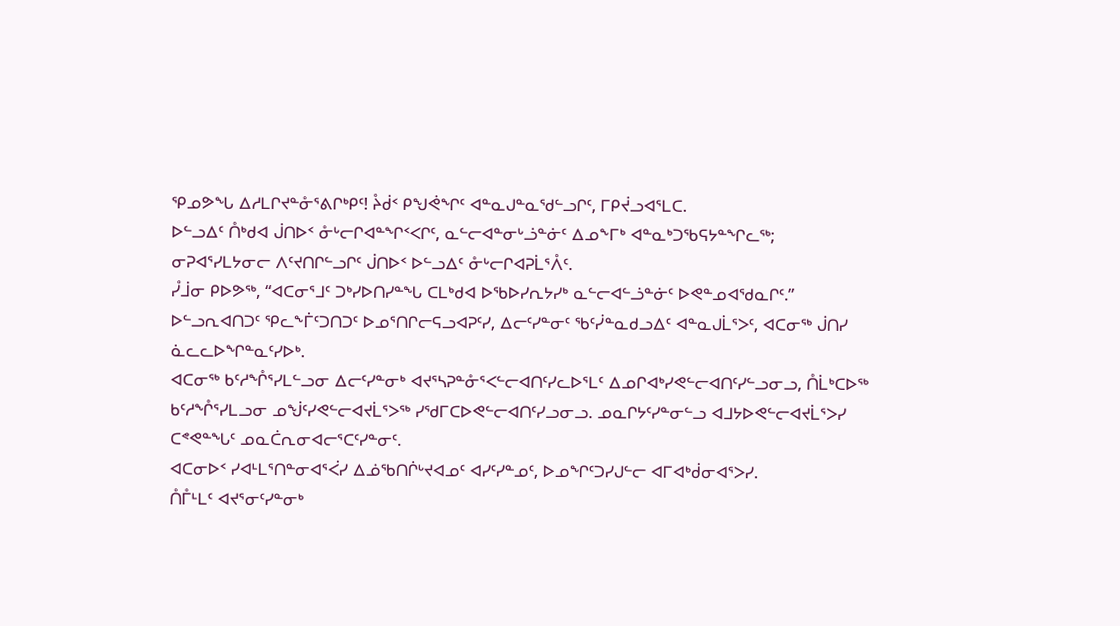ᕿᓄᕗᖓ ᐃᓱᒪᒋᔪᓐᓁᕐᕕᒋᒃᑭᑦ! ᔧᑰᑉ ᑭᖑᕚᖏᑦ ᐊᓐᓇᒍᓐᓇᖁᓪᓗᒋᑦ, ᒥᑭᔫᓗᐊᕐᒪᑕ.
ᐅᓪᓗᐃᑦ ᑍᒃᑯᐊ ᒎᑎᐅᑉ ᓁᒡᓕᒋᐊᓐᖏᑉᐸᒋᑦ, ᓇᓪᓕᐊᓐᓂᒡᓘᓐᓃᑦ ᐃᓄᖕᒥᒃ ᐊᓐᓇᒃᑐᖃᕋᔭᓐᖏᓚᖅ; ᓂᕈᐊᕐᓯᒪᔭᓂᓕ ᐱᑦᔪᑎᒋᓪᓗᒋᑦ ᒎᑎᐅᑉ ᐅᓪᓗᐃᑦ ᓁᒡᓕᒋᐊᕈᒫᕐᐰᑦ.
ᓮᒨᓂ ᑭᐅᕗᖅ, “ᐊᑕᓂᕐᒧᑦ ᑐᒃᓯᐅᑎᓯᓐᖓ ᑕᒪᒃᑯᐊ ᐅᖃᐅᓯᕆᔭᓯᒃ ᓇᓪᓕᐊᓪᓘᓐᓃᑦ ᐅᕙᓐᓄᐊᖁᓇᒋᑦ.”
ᐅᓪᓗᕆᐊᑎᑐᑦ ᕿᓚᖕᒦᑦᑐᑎᑐᑦ ᐅᓄᕐᑎᒋᓕᕋᓗᐊᕈᑦᓯ, ᐃᓕᑦᓯᓐᓂᑦ ᖃᑦᓰᓐᓇᑯᓗᐃᑦ ᐊᓐᓇᒍᒫᕐᐳᑦ, ᐊᑕᓂᖅ ᒎᑎᓯ ᓈᓚᓚᐅᖏᓐᓇᑦᓯᐅᒃ.
ᐊᑕᓂᖅ ᑲᑦᓱᖎᕐᓯᒪᓪᓗᓂ ᐃᓕᑦᓯᓐᓂᒃ ᐊᔪᕐᓴᕈᓐᓁᕐᐸᓪᓕᐊᑎᑦᓯᓚᐅᕐᒪᑦ ᐃᓄᒋᐊᒃᓯᕙᓪᓕᐊᑎᑦᓯᓪᓗᓂᓗ, ᑍᒫᒃᑕᐅᖅ ᑲᑦᓱᖎᕐᓯᒪᓗᓂ ᓄᖒᑦᓯᕙᓪᓕᐊᔪᒫᕐᐳᖅ ᓯᖁᒥᑕᐅᕙᓪᓕᐊᑎᑦᓯᓗᓂᓗ. ᓄᓇᒋᔭᑦᓯᓐᓂᓪᓗ ᐊᒧᔭᐅᕙᓪᓕᐊᔪᒫᕐᐳᓯ ᑕᕝᕙᓐᖓᑦ ᓄᓇᑖᕆᓂᐊᓕᕐᑕᑦᓯᓐᓂᑦ.
ᐊᑕᓂᐅᑉ ᓯᐊᒻᒪᕐᑎᓐᓂᐊᕐᐹᓯ ᐃᓅᖃᑎᒌᒡᔪᐊᓄᑦ ᐊᓯᑦᓯᓐᓄᑦ, ᐅᓄᖏᑦᑐᓯᒍᓪᓕ ᐊᒥᐊᒃᑰᓂᐊᕐᐳᓯ.
ᑍᒤᒻᒪᑦ ᐊᔪᕐᓂᑦᓯᓐᓂᒃ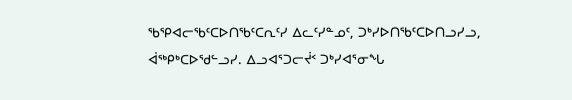ᖃᕿᐊᓕᖃᑦᑕᐅᑎᖃᑦᑕᕆᑦᓯ ᐃᓚᑦᓯᓐᓄᑦ, ᑐᒃᓯᐅᑎᖃᑦᑕᐅᑎᓗᓯᓗ, ᐋᖅᑭᒃᑕᐅᖁᓪᓗᓯ. ᐃᓗᐊᕐᑐᓕᔫᑉ ᑐᒃᓯᐊᕐᓂᖓ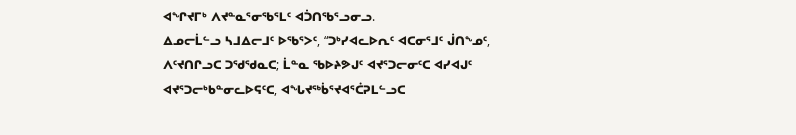ᐊᖏᔪᒥᒃ ᐱᔪᓐᓇᕐᓂᖃᕐᒪᑦ ᐊᑑᑎᖃᕐᓗᓂᓗ.
ᐃᓄᓕᒫᓪᓗ ᓴᒧᐃᓕᒧᑦ ᐅᖃᕐᐳᑦ, “ᑐᒃᓯᐊᓚᐅᕆᑦ ᐊᑕᓂᕐᒧᑦ ᒎᑎᖕᓄᑦ, ᐱᑦᔪᑎᒋᓗᑕ ᑐᖁᖁᓇᑕ; ᒫᓐᓇ ᖃᐅᔨᕗᒍᑦ ᐊᔪᕐᑐᓕᓂᑦᑕ ᐊᓯᐊᒍᑦ ᐊᔪᕐᑐᓕᒃᑲᓐᓂᓚᐅᕋᑦᑕ, ᐊᖓᔪᖅᑳᕐᔪᐊᕐᑖᕈᒪᓪᓗᑕ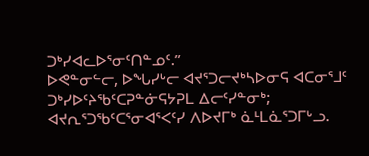ᑐᒃᓯᐊᓚᐅᕐᓂᑦᑎᓐᓄᑦ.”
ᐅᕙᓐᓂᓪᓕ, ᐅᖓᓯᒡᓕ ᐊᔪᕐᑐᓕᔪᒃᓴᐅᓂᕋ ᐊᑕᓂᕐᒧᑦ ᑐᒃᓯᐅᑦᔨᖃᑦᑕᕈᓐᓃᕋᔭᕈᒪ ᐃᓕᑦᓯᓐᓂᒃ; ᐊᔪᕆᕐᑐᖃᑦᑕᕐᓂᐊᕐᐸᑦᓯ ᐱᐅᔪᒥᒃ ᓈᒻᒪᓈᕐᑐᒥᒡᓗ.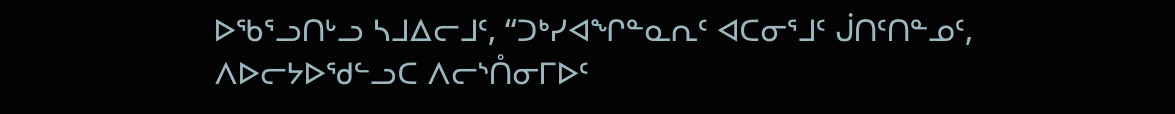ᐅᖃᕐᓗᑎᒡᓗ ᓴᒧᐃᓕᒧᑦ, “ᑐᒃᓯᐊᖏᓐᓇᕆᑦ ᐊᑕᓂᕐᒧᑦ ᒎᑎᑦᑎᓐᓄᑦ, ᐱᐅᓕᔭᐅᖁᓪᓗᑕ ᐱᓕᔅᑍᓂᒥᐅᑦ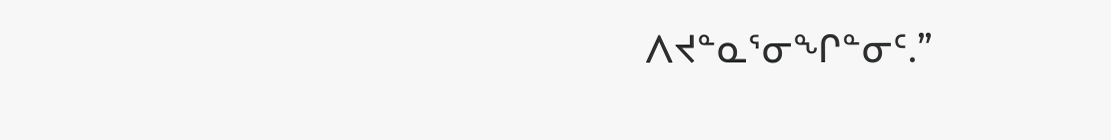ᐱᔪᓐᓇᕐᓂᖏᓐᓂᑦ.”